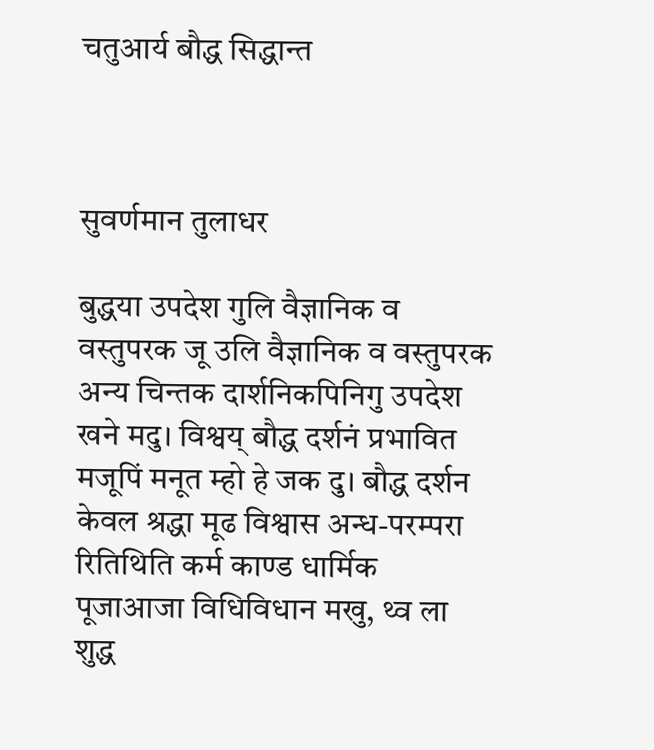चतुआर्य बौद्ध सिद्धान्त



सुवर्णमान तुलाधर

बुद्धया उपदेश गुलि वैज्ञानिक व वस्तुपरक जू उलि वैज्ञानिक व वस्तुपरक अन्य चिन्तक दार्शनिकपिनिगु उपदेश खने मदु। विश्वय् बौद्ध दर्शनं प्रभावित मजूपिं मनूत म्हो हे जक दु। बौद्ध दर्शन केवल श्रद्धा मूढ विश्वास अन्ध-परम्परा रितिथिति कर्म काण्ड धार्मिक पूजाआजा विधिविधान मखु, थ्व ला शुद्ध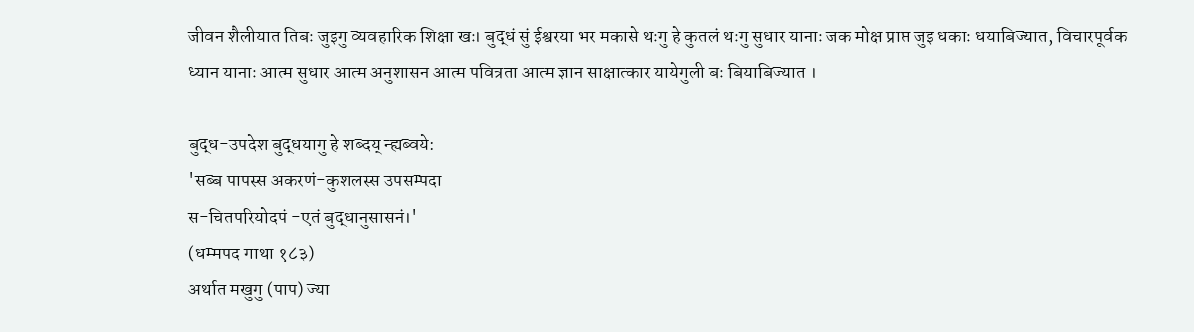जीवन शैलीयात तिबः जुइगु व्यवहारिक शिक्षा खः। बुद्धं सुं ईश्वरया भर मकासे थःगु हे कुतलं थःगु सुधार यानाः जक मोक्ष प्राप्त जुइ धकाः धयाबिज्यात, विचारपूर्वक ध्यान यानाः आत्म सुधार आत्म अनुशासन आत्म पवित्रता आत्म ज्ञान साक्षात्कार यायेगुली बः बियाबिज्यात ।

बुद्ध-उपदेश बुद्धयागु हे शब्दय् न्ह्यब्वये:
'सब्ब पापस्स अकरणं-कुशलस्स उपसम्पदा
स-चितपरियोदपं -एतं बुद्धानुसासनं।'
(धम्मपद गाथा १८३)
अर्थात मखुगु (पाप) ज्या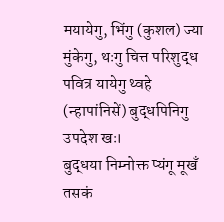मयायेगु, भिंगु (कुशल) ज्या मुंकेगु, थःगु चित्त परिशुद्ध पवित्र यायेगु थ्वहे (न्हापांनिसें) बुद्धपिनिगु उपदेश खः।
बुद्धया निम्नोक्त प्यंगू मूखँ तसकं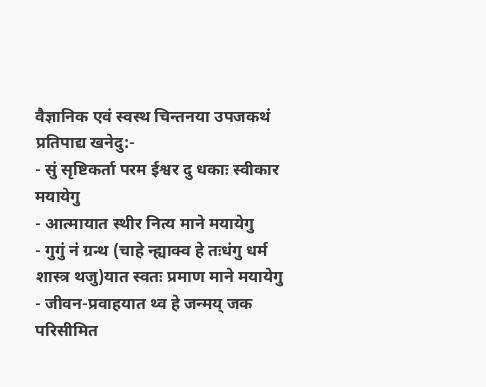वैज्ञानिक एवं स्वस्थ चिन्तनया उपजकथं प्रतिपाद्य खनेदु:-
- सुं सृष्टिकर्ता परम ईश्वर दु धकाः स्वीकार मयायेगु
- आत्मायात स्थीर नित्य माने मयायेगु
- गुगुं नं ग्रन्थ (चाहे न्ह्याक्व हे तःधंगु धर्म शास्त्र थजु)यात स्वतः प्रमाण माने मयायेगु
- जीवन-प्रवाहयात थ्व हे जन्मय् जक
परिसीमित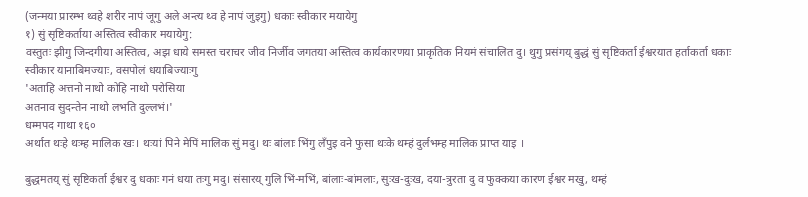(जन्मया प्रारम्भ थ्वहे शरीर नापं जूगु अले अन्त्य थ्व हे नापं जुइगु) धकाः स्वीकार मयायेगु
१) सुं सृष्टिकर्ताया अस्तित्व स्वीकार मयायेगु:
वस्तुतः झीगु जिन्दगीया अस्तित्व, अझ धाये समस्त चराचर जीव निर्जीव जगतया अस्तित्व कार्यकारणया प्राकृतिक नियमं संचालित दु। थुगु प्रसंगय् बुद्धं सुं सृष्टिकर्ता ईश्वरयात हर्ताकर्ता धकाः स्वीकार यानाबिमज्याः, वसपोलं धयाबिज्याःगु
'अताहि अत्तनो नाथो कोहि नाथो परोसिया
अतनाव सुदन्तेन नाथो लभति दुल्लभं।'
धम्मपद गाथा १६०
अर्थात थःहे थःम्ह मालिक खः। थःयां पिने मेपिं मालिक सुं मदु। थः बांलाः भिंगु लँपुइ वने फुसा थःके थम्हं दुर्लभम्ह मालिक प्राप्त याइ ।

बुद्धमतय् सुं सृष्टिकर्ता ईश्वर दु धकाः गनं धया तःगु मदु। संसारय् गुलि भिं-मभिं, बांलाः-बांमलाः, सुःख-दुःख, दया-त्रुरता दु व फुक्कया कारण ईश्वर मखु, थम्हं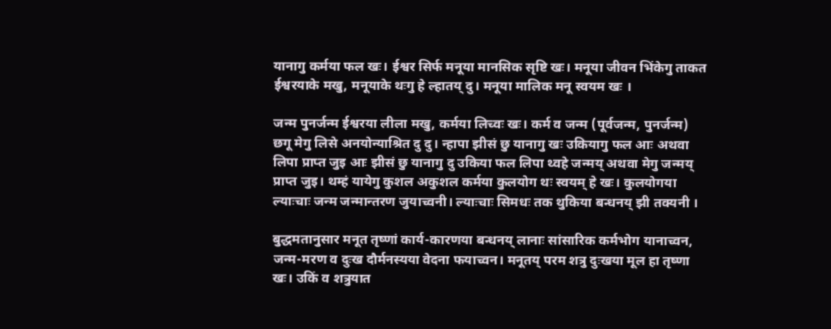यानागु कर्मया फल खः। ईश्वर सिर्फ मनूया मानसिक सृष्टि खः। मनूया जीवन भिंकेगु ताकत ईश्वरयाके मखु, मनूयाके थःगु हे ल्हातय् दु। मनूया मालिक मनू स्वयम खः ।

जन्म पुनर्जन्म ईश्वरया लीला मखु, कर्मया लिच्वः खः। कर्म व जन्म (पूर्वजन्म, पुनर्जन्म) छगू मेगु लिसे अनयोन्याश्रित दु दु। न्हापा झीसं छु यानागु खः उकियागु फल आः अथवा लिपा प्राप्त जुइ आः झीसं छु यानागु दु उकिया फल लिपा थ्वहे जन्मय् अथवा मेगु जन्मय् प्राप्त जुइ। थम्हं यायेगु कुशल अकुशल कर्मया कुलयोग थः स्वयम् हे खः। कुलयोगया ल्याःचाः जन्म जन्मान्तरण जुयाच्वनी। ल्याःचाः सिमधः तक थुकिया बन्धनय् झी तक्यनी ।

बुद्धमतानुसार मनूत तृष्णां कार्य-कारणया बन्धनय् लानाः सांसारिक कर्मभोग यानाच्वन, जन्म-मरण व दुःख दौर्मनस्यया वेदना फयाच्वन। मनूतय् परम शत्रु दुःखया मूल हा तृष्णा खः। उकिं व शत्रुयात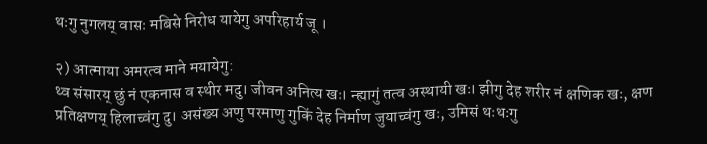थःगु नुगलय् वासः मबिसे निरोध यायेगु अपरिहार्य जू ।

२) आत्माया अमरत्व माने मयायेगु:
थ्व संसारय् छुं नं एकनास व स्थीर मदु। जीवन अनित्य खः। न्ह्यागुं तत्व अस्थायी खः। झीगु देह शरीर नं क्षणिक खः, क्षण प्रतिक्षणय् हिलाच्वंगु दु। असंख्य अणु परमाणु गुकिं देह निर्माण जुयाच्वंगु खः, उमिसं थःथःगु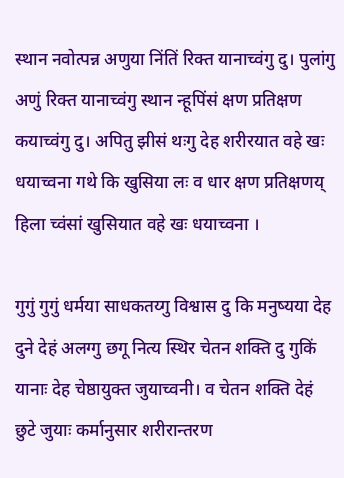स्थान नवोत्पन्न अणुया निंतिं रिक्त यानाच्वंगु दु। पुलांगु अणुं रिक्त यानाच्वंगु स्थान न्हूपिंसं क्षण प्रतिक्षण कयाच्वंगु दु। अपितु झीसं थःगु देह शरीरयात वहे खः धयाच्वना गथे कि खुसिया लः व धार क्षण प्रतिक्षणय् हिला च्वंसां खुसियात वहे खः धयाच्वना ।

गुगुं गुगुं धर्मया साधकतय्गु विश्वास दु कि मनुष्यया देह दुने देहं अलग्गु छगू नित्य स्थिर चेतन शक्ति दु गुकिं यानाः देह चेष्ठायुक्त जुयाच्वनी। व चेतन शक्ति देहं छुटे जुयाः कर्मानुसार शरीरान्तरण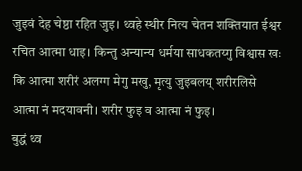जुइवं देह चेष्ठा रहित जुइ। थ्वहे स्थीर नित्य चेतन शक्तियात ईश्वर रचित आत्मा धाइ। किन्तु अन्यान्य धर्मया साधकतय्गु विश्वास खः कि आत्मा शरीरं अलग्ग मेगु मखु, मृत्यु जुइबलय् शरीरलिसे आत्मा नं मदयावनी। शरीर फुइ व आत्मा नं फुइ।
बुद्धं थ्व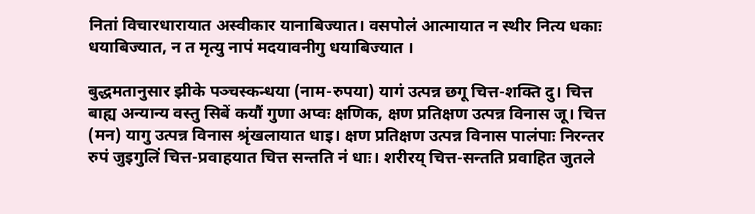नितां विचारधारायात अस्वीकार यानाबिज्यात। वसपोलं आत्मायात न स्थीर नित्य धकाः धयाबिज्यात, न त मृत्यु नापं मदयावनीगु धयाबिज्यात ।

बुद्धमतानुसार झीके पञ्चस्कन्धया (नाम-रुपया) यागं उत्पन्न छगू चित्त-शक्ति दु। चित्त बाह्य अन्यान्य वस्तु सिबें कयौं गुणा अप्वः क्षणिक, क्षण प्रतिक्षण उत्पन्न विनास जू। चित्त (मन) यागु उत्पन्न विनास श्रृंखलायात धाइ। क्षण प्रतिक्षण उत्पन्न विनास पालंपाः निरन्तर रुपं जुइगुलिं चित्त-प्रवाहयात चित्त सन्तति नं धाः। शरीरय् चित्त-सन्तति प्रवाहित जुतले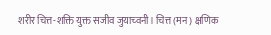शरीर चित्त-शक्ति युक्त सजीव जुयाच्वनी। चित्त (मन) क्षणिक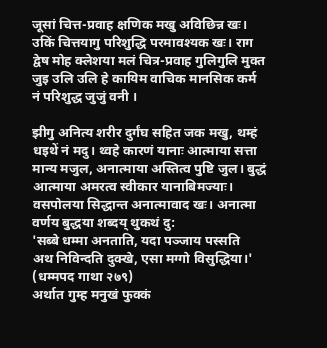जूसां चित्त-प्रवाह क्षणिक मखु अविछिन्न खः। उकिं चित्तयागु परिशुद्धि परमावश्यक खः। राग द्वेष मोह क्लेशया मलं चित्र-प्रवाह गुलिगुलि मुक्त जुइ उलि उलि हे कायिम वाचिक मानसिक कर्म नं परिशुद्ध जुजुं वनी ।

झीगु अनित्य शरीर दुर्गंघ सहित जक मखु, थम्हं धइथें नं मदु। थ्वहे कारणं यानाः आत्माया सत्ता मान्य मजुल, अनात्माया अस्तित्व पुष्टि जुल। बुद्धं आत्माया अमरत्व स्वीकार यानाबिमज्याः। वसपोलया सिद्धान्त अनात्मावाद खः। अनात्मा वर्णय बुद्धया शब्दय् थुकथं दु:
'सब्बे धम्मा अनताति, यदा पञ्जाय पस्सति
अथ निविन्दति दुक्खे, एसा मग्गो विसुद्धिया।'
(धम्मपद गाथा २७९)
अर्थात गुम्ह मनुखं फुक्कं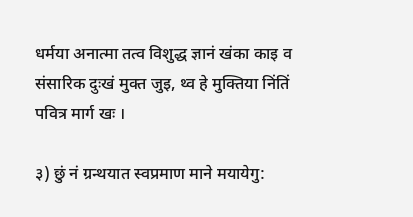धर्मया अनात्मा तत्व विशुद्ध ज्ञानं खंका काइ व संसारिक दुःखं मुक्त जुइ, थ्व हे मुक्तिया निंतिं पवित्र मार्ग खः ।

३) छुं नं ग्रन्थयात स्वप्रमाण माने मयायेगु: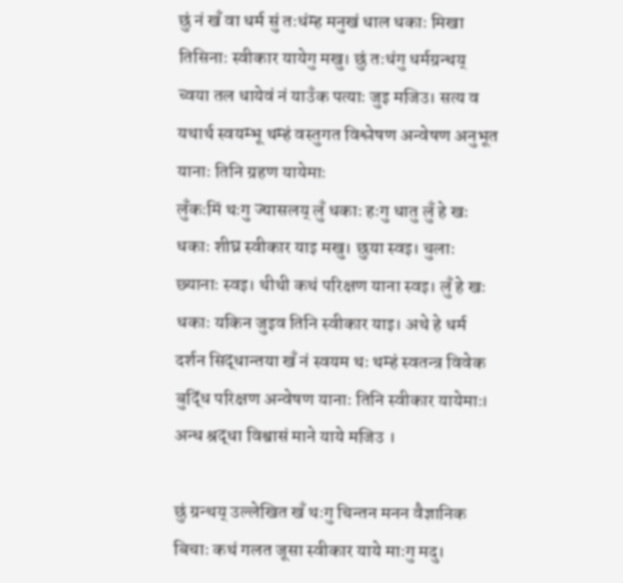छुं नं खँ वा धर्म सुं तःधंम्ह मनुखं धाल धकाः मिखा तिसिनाः स्वीकार यायेगु मखु। छुं तःधंगु धर्मग्रन्थय् च्वया तल धायेवं नं याउँक पत्याः जुइ मजिउ। सत्य व यथार्थ स्वयम्भू थम्हं वस्तुगत विश्लेषण अन्वेषण अनुभूत यानाः तिनि ग्रहण यायेमाः
लुँकःमिं थःगु ज्यासलय् लुँ धकाः हःगु धातु लुँ हे खः धकाः शीघ्र स्वीकार याइ मखु। छुया स्वइ। चुलाः छ्यानाः स्वइ। थीथी कथं परिक्षण याना स्वइ। लुँ हे खः धकाः यकिन जुइव तिनि स्वीकार याइ। अथे हे धर्म दर्शन सिद्धान्तया खँ नं स्वयम थः थम्हं स्वतन्त्र विवेक बुद्धिं परिक्षण अन्वेषण यानाः तिनि स्वीकार यायेमाः। अन्ध श्रद्धा विश्वासं माने याये मजिउ ।

छुं ग्रन्थय् उल्लेखित खँ थःगु चिन्तन मनन वैज्ञानिक बिचाः कथं गलत जूसा स्वीकार याये माःगु मदु।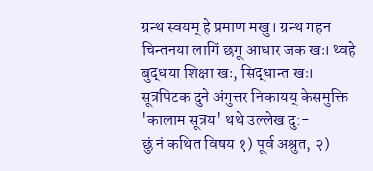ग्रन्थ स्वयम् हे प्रमाण मखु। ग्रन्थ गहन चिन्तनया लागिं छगू आधार जक खः। थ्वहे बुद्धया शिक्षा खः, सिद्धान्त खः।
सूत्रपिटक दुने अंगुत्तर निकायय् केसमुक्ति 'कालाम सूत्रय' थथे उल्लेख दु:-
छुं नं कथित विषय १) पूर्व अश्रुत, २)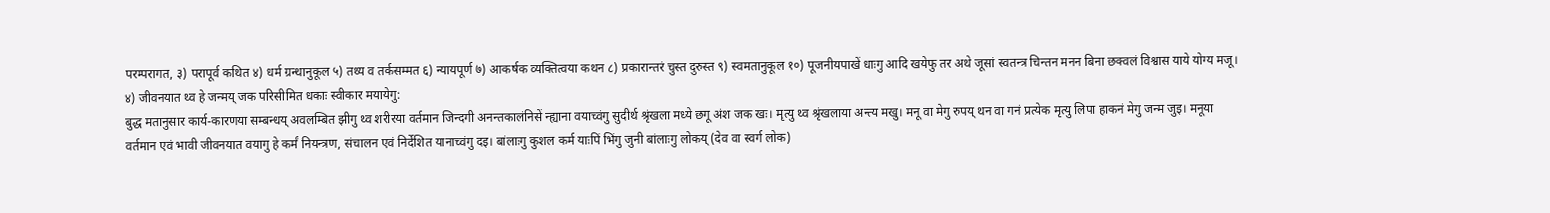परम्परागत, ३) परापूर्व कथित ४) धर्म ग्रन्थानुकूल ५) तथ्य व तर्कसम्मत ६) न्यायपूर्ण ७) आकर्षक व्यक्तित्वया कथन ८) प्रकारान्तरं चुस्त दुरुस्त ९) स्वमतानुकूल १०) पूजनीयपाखें धाःगु आदि खयेफु तर अथे जूसां स्वतन्त्र चिन्तन मनन बिना छक्वलं विश्वास याये योग्य मजू।
४) जीवनयात थ्व हे जन्मय् जक परिसीमित धकाः स्वीकार मयायेगु:
बुद्ध मतानुसार कार्य-कारणया सम्बन्धय् अवलम्बित झीगु थ्व शरीरया वर्तमान जिन्दगी अनन्तकालंनिसें न्ह्याना वयाच्वंगु सुदीर्थ श्रृंखला मध्ये छगू अंश जक खः। मृत्यु थ्व श्रृंखलाया अन्त्य मखु। मनू वा मेगु रुपय् थन वा गनं प्रत्येक मृत्यु लिपा हाकनं मेगु जन्म जुइ। मनूया वर्तमान एवं भावी जीवनयात वयागु हे कर्मं नियन्त्रण, संचालन एवं निर्देशित यानाच्वंगु दइ। बांलाःगु कुशल कर्म याःपिं भिंगु जुनी बांलाःगु लोकय् (देव वा स्वर्ग लोक)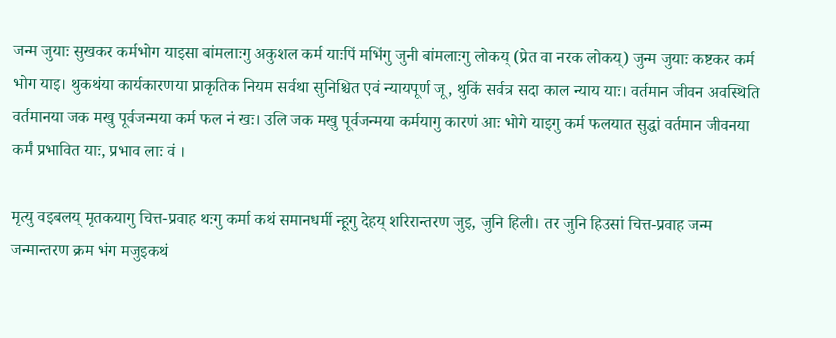जन्म जुयाः सुखकर कर्मभोग याइसा बांमलाःगु अकुशल कर्म याःपिं मभिंगु जुनी बांमलाःगु लोकय् (प्रेत वा नरक लोकय्) जुन्म जुयाः कष्टकर कर्म भोग याइ। थुकथंया कार्यकारणया प्राकृतिक नियम सर्वथा सुनिश्चित एवं न्यायपूर्ण जू, थुकिं सर्वत्र सदा काल न्याय याः। वर्तमान जीवन अवस्थिति वर्तमानया जक मखु पूर्वजन्मया कर्म फल नं खः। उलि जक मखु पूर्वजन्मया कर्मयागु कारणं आः भोगे याइगु कर्म फलयात सुद्धां वर्तमान जीवनया कर्मं प्रभावित याः, प्रभाव लाः वं ।

मृत्यु वइबलय् मृतकयागु चित्त-प्रवाह थःगु कर्मा कथं समानधर्मी न्हूगु देहय् शरिरान्तरण जुइ, जुनि हिली। तर जुनि हिउसां चित्त-प्रवाह जन्म जन्मान्तरण क्रम भंग मजुइकथं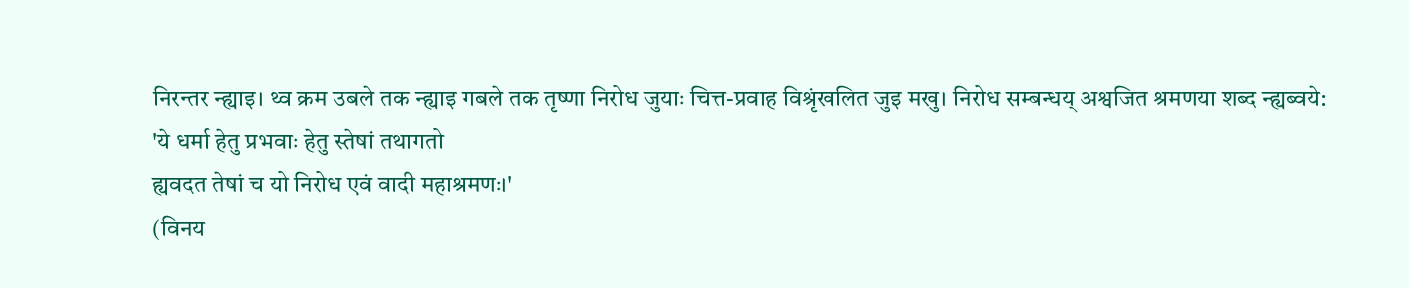निरन्तर न्ह्याइ। थ्व क्रम उबले तक न्ह्याइ गबले तक तृष्णा निरोध जुयाः चित्त-प्रवाह विश्रृंखलित जुइ मखु। निरोध सम्बन्धय् अश्वजित श्रमणया शब्द न्ह्यब्वये:
'ये धर्मा हेतु प्रभवाः हेतु स्तेषां तथागतो
ह्यवदत तेषां च यो निरोध एवं वादी महाश्रमणः।'
(विनय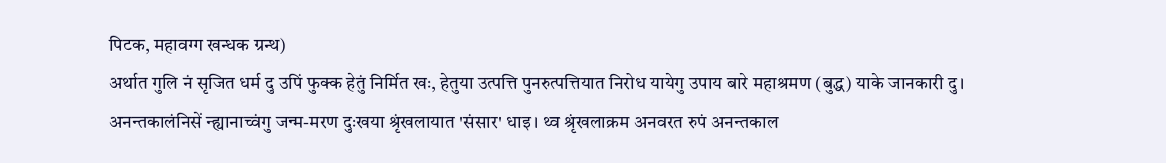पिटक, महावग्ग खन्धक ग्रन्थ)
अर्थात गुलि नं सृजित धर्म दु उपिं फुक्क हेतुं निर्मित खः, हेतुया उत्पत्ति पुनरुत्पत्तियात निरोध यायेगु उपाय बारे महाश्रमण (बुद्ध) याके जानकारी दु।
अनन्तकालंनिसें न्ह्यानाच्वंगु जन्म-मरण दुःखया श्रृंखलायात 'संसार' धाइ। थ्व श्रृंखलाक्रम अनवरत रुपं अनन्तकाल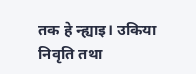तक हे न्ह्याइ। उकिया निवृति तथा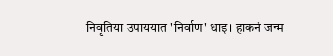निवृतिया उपाययात 'निर्वाण' धाइ। हाकनं जन्म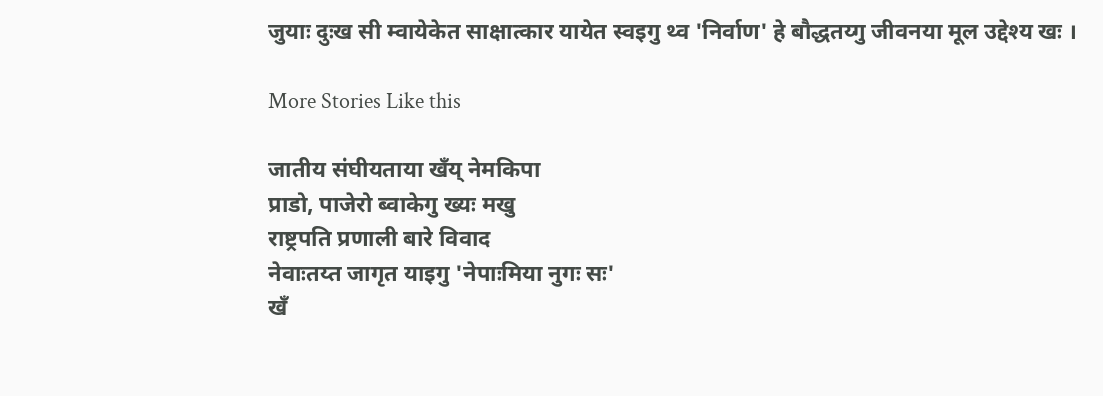जुयाः दुःख सी म्वायेकेत साक्षात्कार यायेत स्वइगु थ्व 'निर्वाण' हे बौद्धतय्गु जीवनया मूल उद्देश्य खः ।

More Stories Like this

जातीय संघीयताया खँय् नेमकिपा
प्राडो, पाजेरो ब्वाकेगु ख्यः मखु
राष्ट्रपति प्रणाली बारे विवाद
नेवाःतय्त जागृत याइगु 'नेपाःमिया नुगः सः'
खँ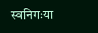स्वनिगःया